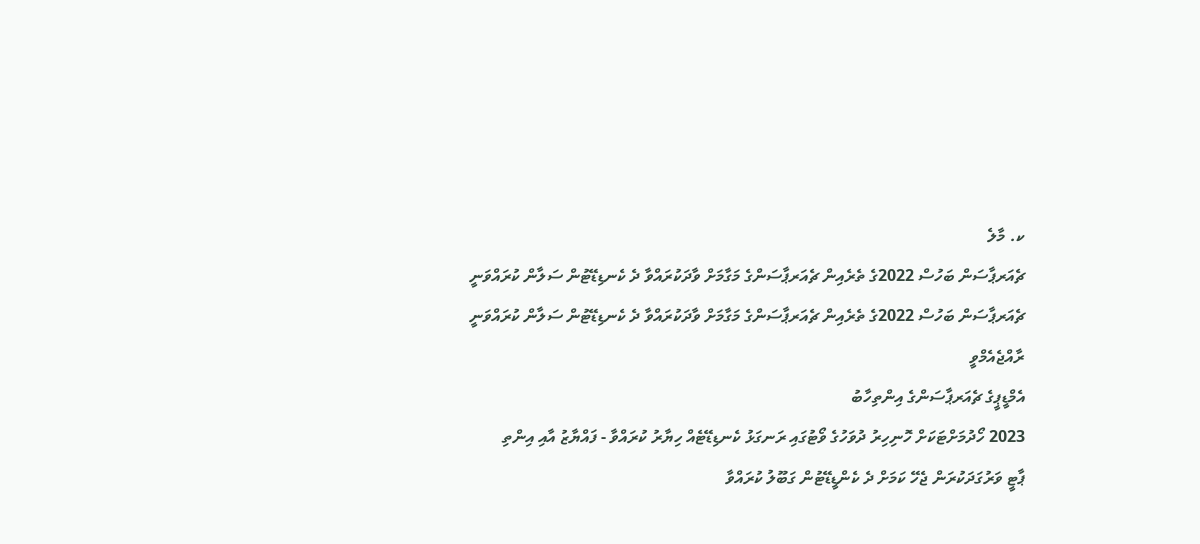ކ. މާލެ
ޗެއަރޕާސަން ބަހުސް 2022ގެ ތެރެއިން ޗެއަރޕާސަންގެ މަގާމަށް ވާދަކުރައްވާ ދެ ކެނޑިޑޭޓުން ސަލާން ކުރައްވަނީ
ޗެއަރޕާސަން ބަހުސް 2022ގެ ތެރެއިން ޗެއަރޕާސަންގެ މަގާމަށް ވާދަކުރައްވާ ދެ ކެނޑިޑޭޓުން ސަލާން ކުރައްވަނީ
ރާއްޖެއެމްވީ
އެމްޑީޕީގެ ޗެއަރޕާސަންގެ އިންތިހާބު
2023 ހޯދުމަށްޓަކަށް ހޮނިހިރު ދުވަހުގެ ވޯޓުގައި ރަނގަޅު ކެނޑިޑޭޓެއް ހިޔާރު ކުރައްވާ - ފައްޔާޒު އާއި އިންތި
ޕާޓީ ވަރުގަދަކުރަން ޖެހޭ ކަމަށް ދެ ކެންޑީޑޭޓުން ގަބޫލު ކުރައްވާ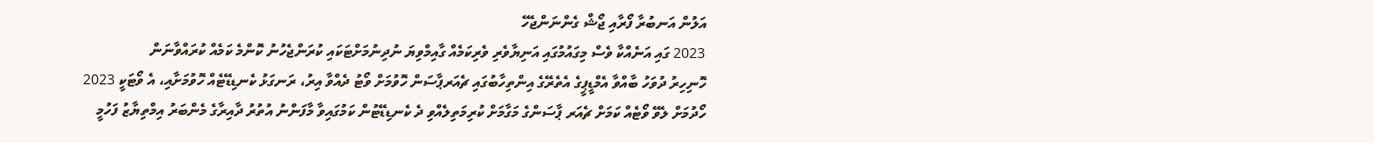އަލުން އަނބުރާ ފޯރާއި ޖޯޝް ގެންނަންޖެހޭ
2023 ގައި އަނެއްކާ ވެސް މިގައުމުގައި އަނިޔާވެރި ވެރިކަމެއް ގާއިމްވިޔަ ނުދިނުމަށްޓަކައި ކުރަންޖެހުނު ކޮންމެ ކަމެއް ކުރައްވާނަން
ހޮނިހިރު ދުވަހު ބާއްވާ އެމްޑީޕީގެ އެތެރޭގެ އިންތިހާބުގައި ޗެއަރޕާސަން ހޮވުމަށް ވޯޓު ދެއްވާ އިރު، ރަނގަޅު ކެނޑިޑޭޓެއް ހޮވުމަށާއި، އެ ވޯޓަކީ 2023 ހޯދުމަށް ލެވޭ ވޯޓެއް ކަމަށް ޗެއަރ ޕާސަންގެ މަގާމަށް ކުރިމަތިލެއްވި ދެ ކެނޑިޑޭޓުން ކަމުގައިވާ މާފަންނު އުތުރު ދާއިރާގެ މެންބަރު އިމްތިޔާޒު ފަހުމީ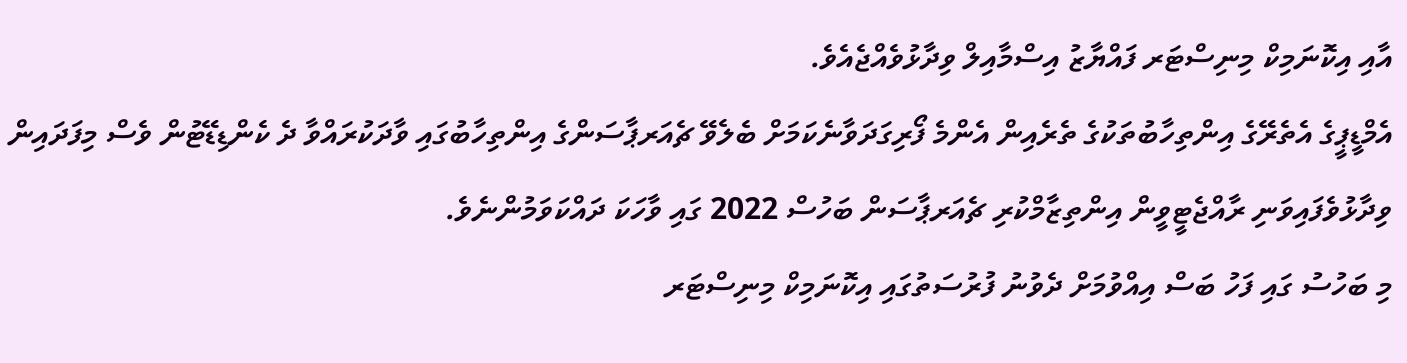އާއި އިކޮނަމިކް މިނިސްޓަރ ފައްޔާޒު އިސްމާއިލް ވިދާޅުވެއްޖެއެވެ.
އެމްޑީޕީގެ އެތެރޭގެ އިންތިހާބުތަކުގެ ތެރެއިން އެންމެ ފޯރިގަދަވާނެކަމަށް ބެލެވޭ ޗެއަރޕާސަންގެ އިންތިހާބުގައި ވާދަކުރައްވާ ދެ ކެންޑިޑޭޓުން ވެސް މިފަދައިން ވިދާޅުވެފައިވަނި ރާއްޖެޓީވީން އިންތިޒާމްކުރި ޗެއަރޕާސަން ބަހުސް 2022 ގައި ވާހަކަ ދައްކަވަމުންނެވެ.
މި ބަހުސު ގައި ފަހު ބަސް އިއްވުމަށް ދެވުނު ފުރުސަތުގައި އިކޮނަމިކް މިނިސްޓަރ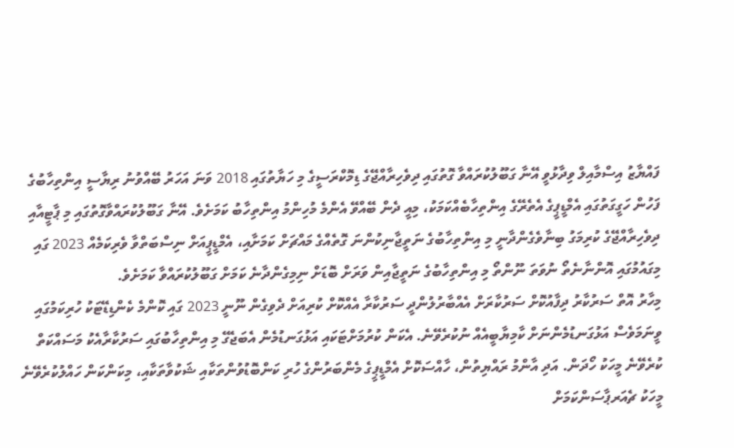ފައްޔާޒު އިސްމާއިލް ވިދާޅުވީ އޭނާ ގަބޫލުކުރައްވާ ގޮތުގައި ދިވެހިރާއްޖޭގެ ޑިމޮކްރަސީގެ މި ހަޔާތުގައި 2018 ވަނަ އަހަރު ބޭއްވުނު ރިޔާސީ އިންތިހާބުގެ ފަހުން ހަގީގަތުގައި އެމްޑީޕީގެ އެތެރޭގެ އިންތިހާބެއްކަމަކު، މިއީ ދެން ބޭއްވޭ އެންމެ މުހިންމު އިންތިހާބު ކަމަށެވެ. އޭނާ ގަބޫލުކުރައްވާގޮތުގައި މި ޕާޓީއާއި ދިވެހިރާއްޖޭގެ ކުރިމަގު ބިނާވެގެންދާނީ މި އިންތިހާބުގެ ނަތީޖާނިކުންނަ ގޮތެއްގެ މައްޗަށް ކަމަށާއި، އެމްޑީޕީއަށް ނިސްބަތްވާ ވެރިކަމެއް 2023 ގައި މިގައުމުގައި އޮންނާނެތޯ ނުވަތަ ނޫންތޯ މި އިންތިހާބުގެ ނަތީޖާއިން ވަރަށް ބޮޑަށް ނިމިގެންދާނެ ކަމަށް ގަބޫލުކުރައްވާ ކަމަށެވެ.
މިހާރު އޮތް ސަރުކާރު ދިފާއުކޮށް ސަރުކާރަށް އެއްބާރުލުންދީ ސަރުކާރާ އެއްކޮށް ކުރިއަށް ދެވިގެން ނޫނީ 2023 ގައި ކޮންމެ ކެންޑިޑޭޓަކު ހުރިކަމުގައި ވީނަމަވެސް އަޅުގަނޑުމެންނަށް ކާމިޔާބީއެއް ނުކުރެވޭނެ. އެކަން ކުރުމަށްޓަކައި އަޅުގަނޑުމެން އެބަޖެގޭ މި އިންތިހާބުގައި ސަރުކާރާއެކު މަސައްކަތް ކުރެވޭނެ މީހަކު ހޯދަން. އަދި އާންމު ރައްޔިތުން، ހާއްސަކޮށް އެމްޑީޕީގެ މެންބަރުންގެ ހުރި ކަންބޮޑުވުންތަކާއި ޝަކުވާތަކާއި، މިކަންކަން ހައްލުކުރެވޭނެ މީހަކު ޗެއަރޕާސަންކަމަށް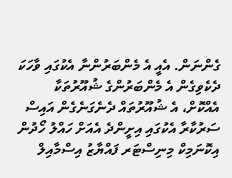ގެންނަން. އެއީ އެ މެންބަރުންނާ އެކުގައި ވާހަކަ ދެކެވިގެން އެ މެންބަރުންގެ ޝުއޫރުތަކާ އެއްކޮށް، އެ ޝުއޫރުތައް ދެނެގަނެގެން އައިސް ސަރުކާރާ އެކުގައި އިށީންދެ އެއަށް ހައްލު ހޯދުން
އިކޮނަމިކް މިނިސްޓަރ ފައްޔާޒު އިސްމާއިލް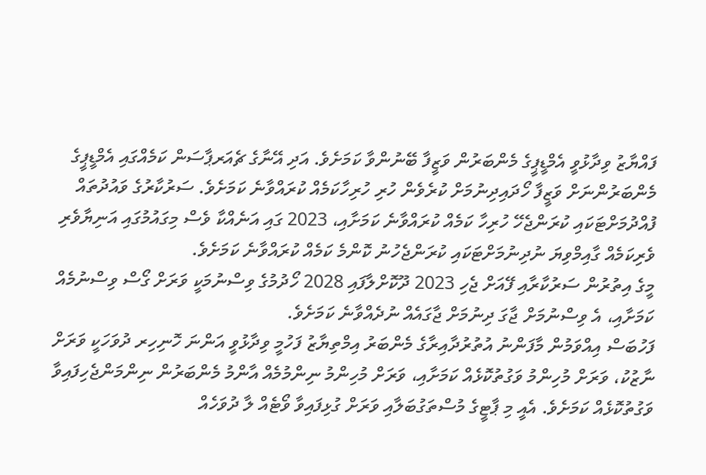ފައްޔާޒު ވިދާޅުވީ އެމްޑީޕީގެ މެންބަރުން ވަޒީފާ ބޭނުންވާ ކަމަށެވެ. އަދި އޭނާގެ ޗެއަރޕާސަން ކަމެއްގައި އެމްޑީޕީގެ މެންބަރުންނަށް ވަޒީފާ ހޯދައިދިނުމަށް ކުރެވެން ހުރި ހުރިހާކަމެއް ކުރައްވާނެ ކަމަށެވެ. ސަރުކާރުގެ ވައުދުތައް ފުއްދުމަށްޓަކައި ކުރަންޖެހޭ ހުރިހާ ކަމެއް ކުރައްވާނެ ކަމަށާއި، 2023 ގައި އަނެއްކާ ވެސް މިގައުމުގައި އަނިޔާވެރި ވެރިކަމެއް ގާއިމްވިޔަ ނުދިނުމަށްޓަކައި ކުރަންޖެހުނު ކޮންމެ ކަމެއް ކުރައްވާނެ ކަމަށެވެ.
މީގެ އިތުރުން ސަރުކާރާއި ފޭއަށް ޖެހި 2023 ދޫކޮށްލާފައި 2028 ހޯދުމުގެ ވިސްނުމަކީ ވަރަށް ގޯސް ވިސްނުމެއް ކަމަށާއި، އެ ވިސްނުމަށް ޖާގަ ދިނުމަށް ޖާގައެއް ނުދެއްވާނެ ކަމަށެވެ.
ފަހުބަސް އިއްވަމުން މާފަންނު އުތުރުދާއިރާގެ މެންބަރު އިމްތިޔާޒު ފަހުމީ ވިދާޅުވީ އަންނަ ހޮނިހިރ ދުވަހަކީ ވަރަށް ނާޒުކު، ވަރަށް މުހިންމު ވަގުތުކޮޅެއް ކަމަށާއި، ވަރަށް މުހިންމު ނިންމުމެއް އާންމު މެންބަރުން ނިންމަންޖެހިފައިވާ ވަގުތުކޮޅެއް ކަމަށެވެ. އެއީ މި ޕާޓީގެ މުސްތަގުބަލާއި ވަރަށް ގުޅިފައިވާ ވޯޓެއް ލާ ދުވަހެއް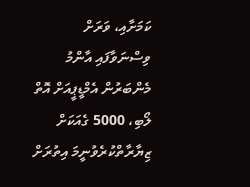ކަމަށާއި، ވަރަށް ވިސްނަވާފައި އާންމު މެންބަރުން އެމްޑީޕީއަށް އޮތް ލޯބި، 5000 ގެއަކަށް ޒިޔާރާތްކުރެވުނީމަ އިތުރަށް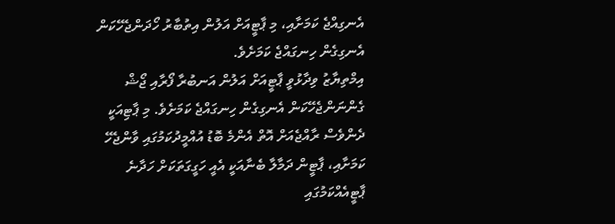އެނގިއްޖެ ކަމަށާއި، މި ޕާޓީއަށް އަލުން އިތުބާރު ހޯދަންޖެހޭކަން އެނގިގެން ހިނގައްޖެ ކަމަށެވެ.
އިމްތިޔާޒު ވިދާޅުވީ ޕާޓީއަށް އަލުން އަނބުރާ ފޯރާއި ޖޯޝް ގެންނަންޖެހޭކަން އެނގިގެން ހިނގައްޖެ ކަމަށެވެ. މި ޕާޓިއަކީ ދެންވެސް ރާއްޖެއަށް އޮތް އެންމެ ބޮޑު އުއްމީދުކަމުގައި ވާންޖެހޭ ކަމަށާއި، ޕާޓީން ދަމާލާ ބެނާއަކީ އެއީ ހަގީގަތަކަށް ހަދާނެ ޕާޓީއެއްކަމުގައި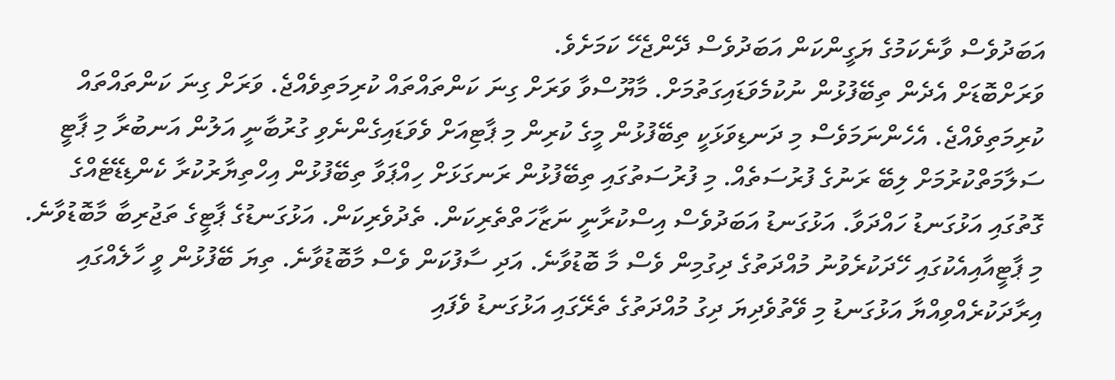އަބަދުވެސް ވާނެކަމުގެ ޔަގީންކަން އަބަދުވެސް ދޭންޖެހޭ ކަމަށެވެ.
ވަރަށްބޮޑަށް އެދެން ތިބޭފުޅުން ނުކުމެވަޑައިގަތުމަށް. މާޔޫސްވާ ވަރަށް ގިނަ ކަންތައްތައް ކުރިމަތިވެއްޖެ. ވަރަށް ގިނަ ކަންތައްތައް ކުރިމަތިވެއްޖެ. އެހެންނަމަވެސް މި ދަނޑިވަޅަކީ ތިބޭފުޅުން މީގެ ކުރިން މި ޕާޓިއަށް ވެވަޑައިގެންނެވި ގުރުބާނީ އަލުން އަނބުރާ މި ޕާޓީ ސަލާމަތްކުރުމަށް ލިބޭ ރަނުގެ ފުރުސަތެއް. މި ފުރުސަތުގައި ތިބޭފުޅުން ރަނގަޅަށް ހިއްޕަވާ ތިބޭފުޅުން އިހްތިޔާރުކުރާ ކެންޑިޑޭޓެއްގެ ގޮތުގައި އަޅުގަނޑު ހައްދަވާ. އަޅުގަނޑު އަބަދުވެސް އިސްކުރާނީ ނަޒާހަތްތެރިކަން. ތެދުވެރިކަން. އަޅުގަނޑުގެ ޕާޓީގެ ތަޖުރިބާ މާބޮޑުވާނެ. މި ޕާޓީއާއިއެކުގައި ހޭދަކުރެވުނު މުއްދަތުގެ ދިގުމިން ވެސް މާ ބޮޑުވާނެ. އަދި ސާފުކަން ވެސް މާބޮޑުވާނެ. ތިޔަ ބޭފުޅުން ވީ ހާލެއްގައި އިރާދަކުރެއްވިއްޔާ އަޅުގަނޑު މި ވޭތުވެދިޔަ ދިގު މުއްދަތުގެ ތެރޭގައި އަޅުގަނޑު ވެފައި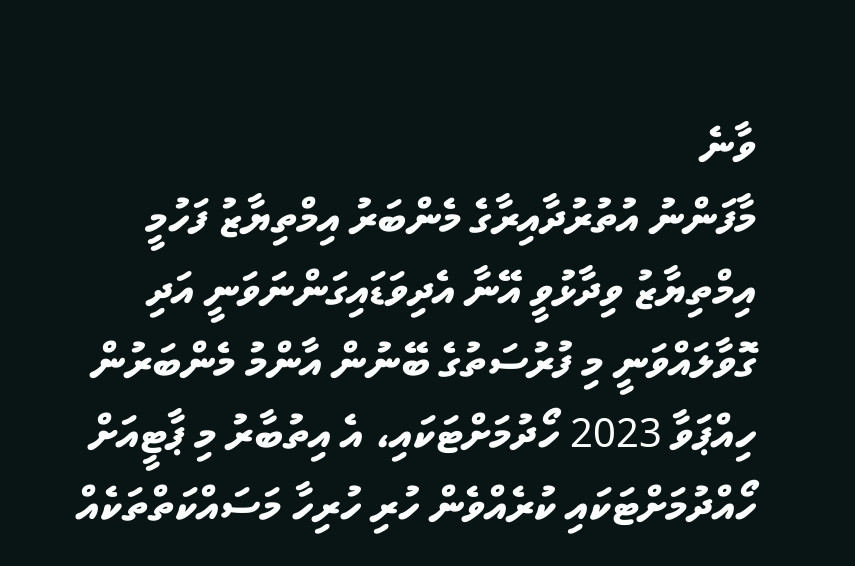ވާނެ
މާފަންނު އުތުރުދާއިރާގެ މެންބަރު އިމްތިޔާޒު ފަހުމީ
އިމްތިޔާޒު ވިދާޅުވީ އޭނާ އެދިވަޑައިގަންނަވަނީ އަދި ގޮވާލައްވަނީ މި ފުރުސަތުގެ ބޭނުން އާންމު މެންބަރުން ހިއްޕަވާ 2023 ހޯދުމަށްޓަކައި، އެ އިތުބާރު މި ޕާޓީއަށް ހޯއްދުމަށްޓަކައި ކުރެއްވެން ހުރި ހުރިހާ މަސައްކަތްތަކެއް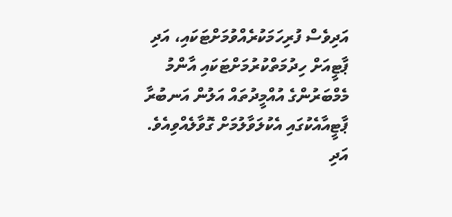އަދިވެސް ފުރިހަމަކުރެއްވުމަށްޓަކައި، އަދި ޕާޓީއަށް ހިދުމަތްކުރުމަށްޓަކައި އާންމު މެމްބަރުންގެ އުއްމީދުތައް އަލުން އަނބުރާ ޕާޓީއާއެކުގައި އެކުލަވާލުމަށް ގޮވާލެއްވިއެވެ. އަދި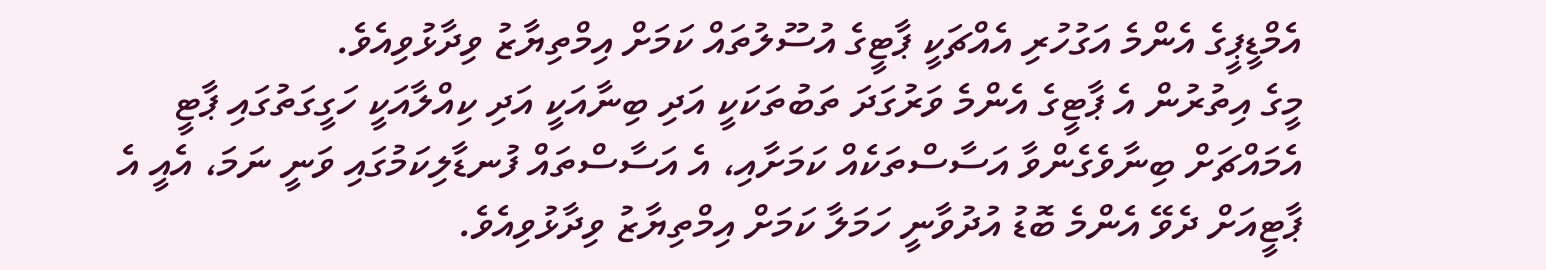އެމްޑީޕީގެ އެންމެ އަގުހުރި އެއްޗަކީ ޕާޓީގެ އުސޫލުތައް ކަމަށް އިމްތިޔާޒު ވިދާޅުވިއެވެ.
މީގެ އިތުރުން އެ ޕާޓީގެ އެންމެ ވަރުގަދަ ތަބުތަކަކީ އަދި ބިނާއަކީ އަދި ކިއްލާއަކީ ހަގީގަތުގައި ޕާޓީ އެމައްޗަށް ބިނާވެގެންވާ އަސާސްތަކެއް ކަމަށާއި، އެ އަސާސްތައް ފުނޑާލިކަމުގައި ވަނީ ނަމަ، އެއީ އެ ޕާޓީއަށް ދެވޭ އެންމެ ބޮޑު އުދުވާނީ ހަމަލާ ކަމަށް އިމްތިޔާޒު ވިދާޅުވިއެވެ.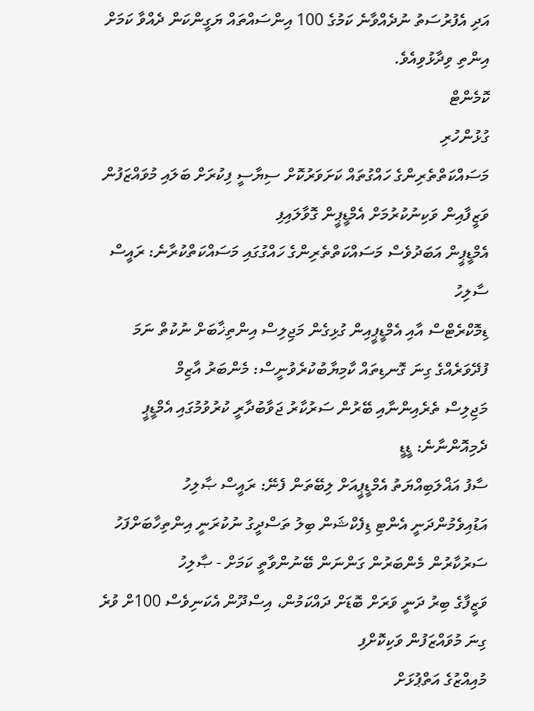އަދި އެފުރުސަތު ނުދެއްވާނެ ކަމުގެ 100 އިންސައްތައް ޔަގީންކަން ދެއްވާ ކަމަށް އިންތި ވިދާޅުވިއެވެ.
ކޮމެންޓް
ގުޅުންހުރި
މަސައްކަތްތެރިންގެ ހައްގުތައް ކަށަވަރުކޮށް ސިޔާސީ ފިކުރަށް ބަލައި މުވައްޒަފުން ވަޒީފާއިން ވަކިނުކުރުމަށް އެމްޑީޕީން ގޮވާލައިފި
އެމްޑީޕީން އަބަދުވެސް މަސައްކަތްތެރިންގެ ހައްގުގައި މަސައްކަތްކުރާނެ: ރައީސް ސާލިހު
ޑިމޮކްރެޓްސް އާއި އެމްޑީޕީއިން ގުޅިގެން މަޖިލިސް އިންތިޚާބަށް ނުކުތް ނަމަ ފުދޭވަރެއްގެ ގިނަ ގޮނޑިތައް ކާމިޔާބުކުރެވުނީސް: މެންބަރު އާޒިމް
މަޖިލިސް ތެރެއިންނާއި ބޭރުން ސަރުކާރު ޖަވާބުދާރީ ކުރުވުމުގައި އެމްޑީޕީ ދެމިއޮންނާނެ: ޑީޑީ
ސާފު އަޣްލަބިއްޔަތު އެމްޑީޕީއަށް ލިބޭތަން ފެނޭ: ރައީސް ޞާލިހު
އަޑުއިވެމުންދަނީ އެންޓި ޑިފެކްޝަން ބިލު ތަސްދީގު ނުކުރަނީ އިންތިހާބަށްފަހު ސަރުކާރުން މެންބަރުން ގަންނަން ބޭނުންވާތީ ކަމަށް - ޞާލިހު
ވަޒީފާގެ ބިރު ދަނީ ވަރަށް ބޮޑަށް ދައްކަމުން، އިސްދޫން އެކަނިވެސް 100ށް ވުރެ ގިނަ މުވައްޒަފުން ވަކިކޮށްފި
މުއިއްޒުގެ އަތްޕުޅަށް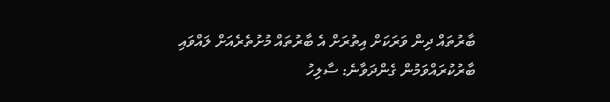ބާރުތައް ދިން ވަރަކަށް އިތުރަށް އެ ބާރުތައް މުށުތެރެއަށް ލައްވައި ބާރުކުރައްވަމުން ގެންދަވާނެ: ސާލިހު